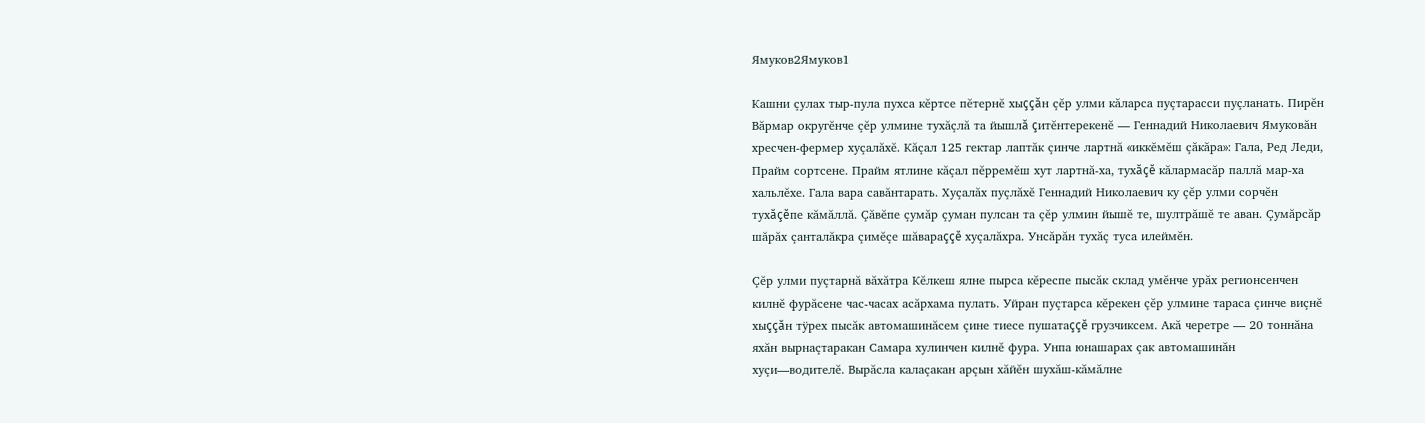Ямуков2Ямуков1

Кашни çулах тыр-пула пухса кĕртсе пĕтернĕ хыççăн çĕр улми кăларса пуçтарасси пуçланать. Пирĕн Вăрмар округĕнче çĕр улмине тухăçлă та йышлă çитĕнтерекенĕ — Геннадий Николаевич Ямуковăн хресчен-фермер хуçалăхĕ. Кăçал 125 гектар лаптăк çинче лартнă «иккĕмĕш çăкăра»: Гала, Ред Леди, Прайм сортсене. Прайм ятлине кăçал пĕрремĕш хут лартнă-ха, тухăçĕ кăлармасăр паллă мар-ха хальлĕхе. Гала вара савăнтарать. Хуçалăх пуçлăхĕ Геннадий Николаевич ку çĕр улми сорчĕн тухăçĕпе кăмăллă. Çăвĕпе çумăр çуман пулсан та çĕр улмин йышĕ те, шултрăшĕ те аван. Çумăрсăр шăрăх çанталăкра çимĕçе шăвараççĕ хуçалăхра. Унсăрăн тухăç туса илеймĕн.

Çĕр улми пуçтарнă вăхăтра Кĕлкеш ялне пырса кĕреспе пысăк склад умĕнче урăх регионсенчен килнĕ фурăсене час-часах асăрхама пулать. Уйран пуçтарса кĕрекен çĕр улмине тараса çинче виçнĕ хыççăн тÿрех пысăк автомашинăсем çине тиесе пушатаççĕ грузчиксем. Акă черетре — 20 тоннăна яхăн вырнаçтаракан Самара хулинчен килнĕ фура. Унпа юнашарах çак автомашинăн хуçи—водителĕ. Вырăсла калаçакан арçын хăйĕн шухăш-кăмăлне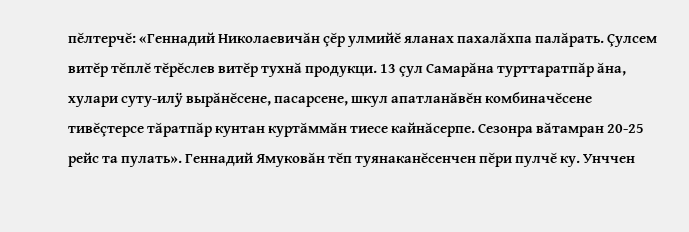пĕлтерчĕ: «Геннадий Николаевичăн çĕр улмийĕ яланах пахалăхпа палăрать. Çулсем витĕр тĕплĕ тĕрĕслев витĕр тухнă продукци. 13 çул Самарăна турттаратпăр ăна, хулари суту-илÿ вырăнĕсене, пасарсене, шкул апатланăвĕн комбиначĕсене тивĕçтерсе тăратпăр кунтан куртăммăн тиесе кайнăсерпе. Сезонра вăтамран 20-25 рейс та пулать». Геннадий Ямуковăн тĕп туянаканĕсенчен пĕри пулчĕ ку. Унччен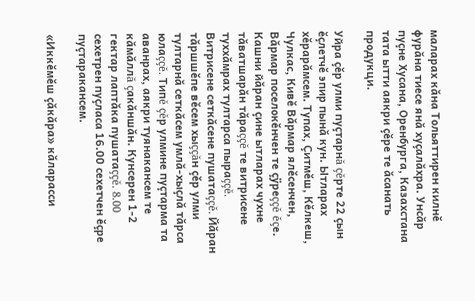маларах кăна Тольяттирен килнĕ фурăна тиесе янă хуçалăхра. Унсăр пуçне Хусана, Оренбурга, Казахстана тата ытти аякри çĕре те ăсанать продукци.

Уйра çĕр улми пуçтарнă çĕрте 22 çын ĕçлетчĕ эпир пынă кун. Ытларах хĕрарăмсем. Тупах, Çитмĕш, Кĕлкеш, Чулкас, Кивĕ Вăрмар ялĕсенчен, Вăрмар поселокĕнчен те çÿреççĕ ĕçе. Кашни йăран çине ытларах чухне тăватшарăн тăраççĕ те витрисене туххăмрах тултарса пыраççĕ. Витрисене сеткăсене пушатаççĕ. Йăран тăршшĕпе вĕсем хыççăн çĕр улми тултарнă сеткăсем умлă-хыçлă тăрса юлаççĕ. Типĕ çĕр улмине пуçтарма та аванрах, аякри туянакансем те кăмăллă çакăншăн. Кунсерен 1-2 гектар лаптăка пушатаççĕ. 8.00 сехетрен пуçласа 16.00 сехетчен ĕçре пуçтаракансем.

«Иккĕмĕш çăкăра» кăларасси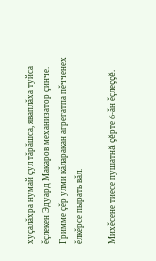хуçалăхра нумай çул тăрăшса, яваплăха туйса ĕçлекен Эдуард Макаров механизатор çинче. Гримме çĕр улми кăларакан агрегатпа пĕчченех ĕлкĕрсе пырать вăл.

Михĕсене тиесе пушатнă çĕрте 6-ăн ĕçлеççĕ.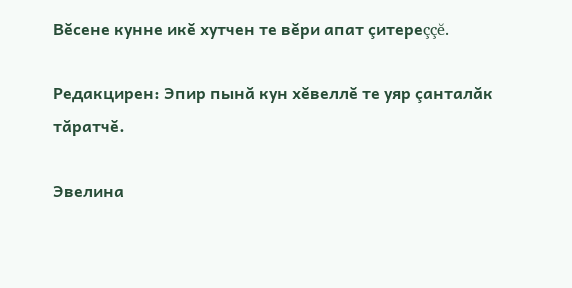Вĕсене кунне икĕ хутчен те вĕри апат çитереççĕ.

Редакцирен: Эпир пынă кун хĕвеллĕ те уяр çанталăк тăратчĕ.

Эвелина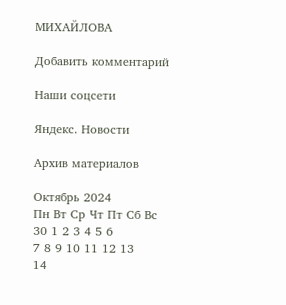МИХАЙЛОВА

Добавить комментарий

Наши соцсети

Яндекс. Новости

Архив материалов

Октябрь 2024
Пн Вт Ср Чт Пт Сб Вс
30 1 2 3 4 5 6
7 8 9 10 11 12 13
14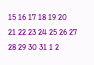15 16 17 18 19 20
21 22 23 24 25 26 27
28 29 30 31 1 2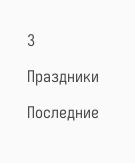3

Праздники

Последние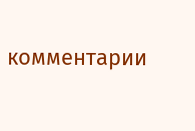комментарии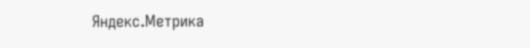Яндекс.Метрика